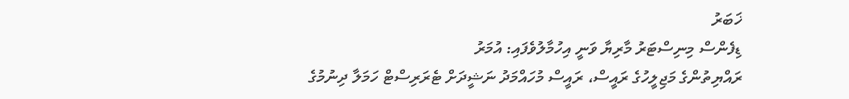ޚަބަރު
ޑިފެންސް މިނިސްޓަރު މާރިޔާ ވަނީ އިހުމާލުވެފައި: އުމަރު
ރައްޔިތުންގެ މަޖިލީހުގެ ރައީސް، ރައީސް މުހައްމަދު ނަޝީދަށް ޓެރަރިސްޓް ހަމަލާ ދިނުމުގެ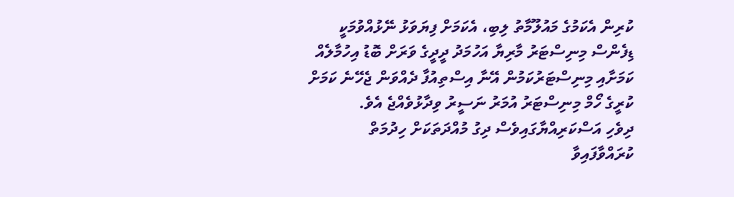ކުރިން އެކަމުގެ މައުލޫމާތު ލިބި، އެކަމަށް ފިޔަވަޅު ނޭޅުއްވުމަކީ ޑިފެންސް މިނިސްޓަރު މާރިޔާ އަހުމަދު ދީދީގެ ވަރަށް ބޮޑު އިހުމާލެއް ކަމަށާއި މިނިސްޓަރުކަމުން އޭނާ އިސްތިއުފާ ދެއްވަން ޖެހޭނެ ކަމަށް ކުރީގެ ހޯމް މިނިސްޓަރު އުމަރު ނަސީރު ވިދާޅުވެއްޖެ އެވެ.
ދިވެހި އަސްކަރިއްޔާގައިވެސް ދިގު މުއްދަތަކަށް ހިދުމަތް ކުރައްވާފައިވާ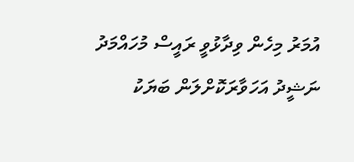އުމަރު މިހެން ވިދާޅުވީ ރައީސް މުހައްމަދު ނަޝީދު އަހަވާރަކޮށްލަން ބަޔަކު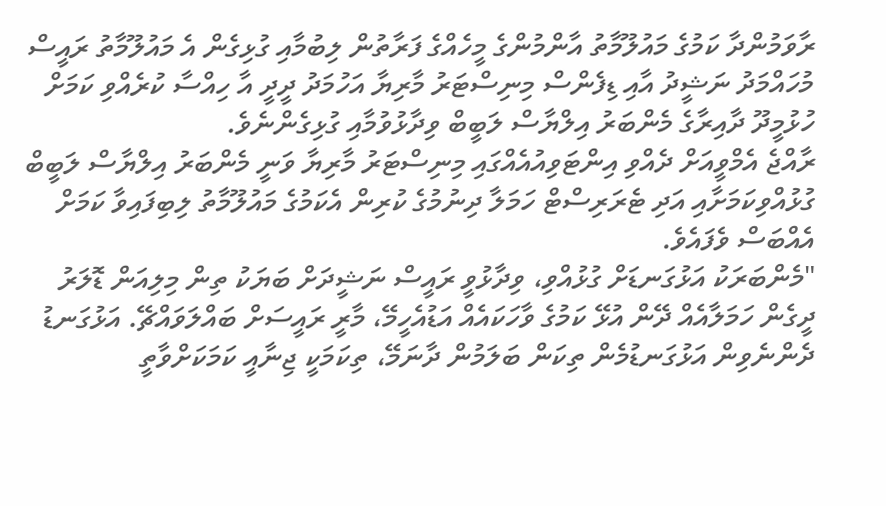ރާވަމުންދާ ކަމުގެ މައުލޫމާތު އާންމުންގެ މީހެއްގެ ފަރާތުން ލިބުމާއި ގުޅިގެން އެ މައުލޫމާތު ރައީސް މުހައްމަދު ނަޝީދު އާއި ޑިފެންސް މިނިސްޓަރު މާރިޔާ އަހުމަދު ދީދީ އާ ހިއްސާ ކުރެއްވި ކަމަށް ހުޅުމީދޫ ދާއިރާގެ މެންބަރު އިލްޔާސް ލަބީބް ވިދާޅުވުމާއި ގުޅިގެންނެވެ.
ރާއްޖެ އެމްވީއަށް ދެއްވި އިންޓަވިއުއެއްގައި މިނިސްޓަރު މާރިޔާ ވަނީ މެންބަރު އިލްޔާސް ލަބީބް ގުޅުއްވިކަމަށާއި އަދި ޓެރަރިސްޓް ހަމަލާ ދިނުމުގެ ކުރިން އެކަމުގެ މައުލޫމާތު ލިބިފައިވާ ކަމަށް އެއްބަސް ވެފައެވެ.
"މެންބަރަކު އަޅުގަނޑަށް ގުޅުއްވި، ވިދާޅުވީ ރައީސް ނަޝީދަށް ބަޔަކު ތިން މިލިއަން ޑޮލަރު ދީގެން ހަމަލާއެއް ދޭން އުޅޭ ކަމުގެ ވާހަކައެއް އަޑުއެހީމޭ، މާރީ ރައީސަށް ބައްލަވައްޗޭ. އަޅުގަނޑު ދެންނެވިން އަޅުގަނޑުމެން ތިކަން ބަލަމުން ދާނަމޭ، ތިކަމަކީ ޖިނާއީ ކަމަކަށްވާތީ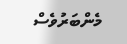މެންބަރުވެސް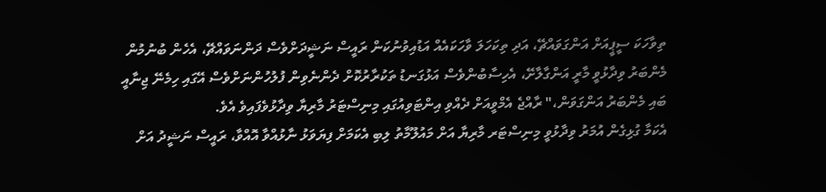ތިވާހަކަ ސީޕީއަށް އަންގަވައްޗޭ، އަދި ތިކަހަލަ ވާހަކައެއް އަޑުއިވުނުކަން ރައީސް ނަޝީދަށްވެސް ދަންނަވައްޗޭ، އެހެން ބުނުމުން މެންބަރު ވިދާޅުވީ މާރީ އަންގާލާށޭ، އެހިސާބުންވެސް އަޅުގަނޑު ތަކުރާރުކޮށް ދެންނެވިން ފުލުހުންނަށްވެސް އޭގައި ހިމެނޭ ޖިނާއީ ބައި މެންބަރު އަންގަވަން،" ރާއްޖެ އެމްވީއަށް ދެއްވި އިންޓަވިއުގައި މިނިސްޓަރު މާރިޔާ ވިދާޅުވެފައިވެ އެވެ.
އެކަމާ ގުޅިގެން އުމަރު ވިދާޅުވީ މިނިސްޓަރ މާރިޔާ އަށް މައުލޫމާތު ލިބި އެކަމަށް ފިޔަވަޅު ނާޅުއްވާ އޮއްވާ، ރައީސް ނަޝީދު އަށް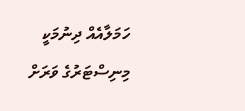ހަމަލާއެއް ދިނުމަކީ މިނިސްޓަރުގެ ވަރަށް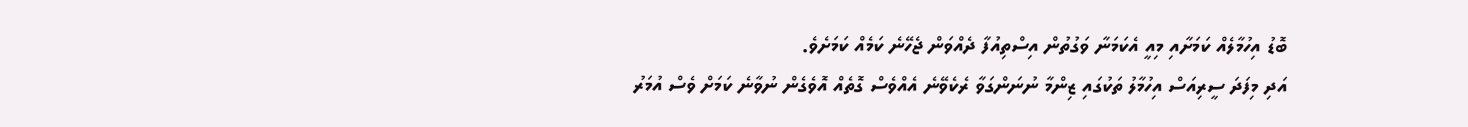ބޮޑު އިހުމާލެއް ކަމަށާއި މިއީ އެކަމަނާ ވަގުތުން އިސްތިއުފާ ދެއްވަން ޖެހޭނެ ކަމެއް ކަމަށެވެ.
އަދި މިފަދަ ސީރިއަސް އިހުމާލު ތަކުގައި ޒިންމާ ނުނަންގަވާ ރެކެވޭނެ އެއްވެސް ގޮތެއް އޮވެގެން ނުވާނެ ކަމަށް ވެސް އުމަރު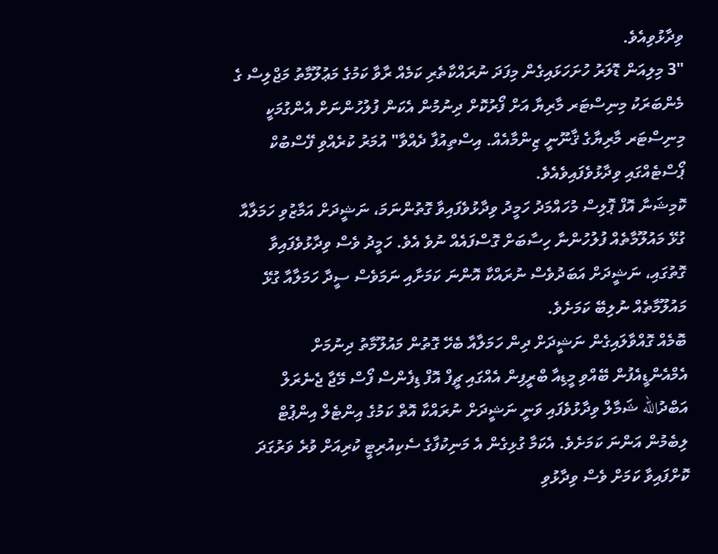ވިދާޅުވިއެވެ.
"3 މިލިއަން ޑޮލަރު ހުށަހަޅައިގެން މިފަދަ ނުރައްކާތެރި ކަމެއް ރާވާ ކަމުގެ މަޢުލޫމާތު މަޖްލިސް ގެ މެންބަރަކު މިނިސްޓަރ މާރިޔާ އަށް ފޯރުކޮށް ދިނުމުން އެކަން ފުލުހުންނަށް އެންގުމަކީ މިނިސްޓަރ މާރިޔާގެ ޤާނޫނީ ޒިންމާއެއް. އިސްތިއުފާ ދެއްވާ" އުމަރު ކުރެއްވި ފޭސްބުކް ޕޯސްޓެއްގައި ވިދާޅުވެފައިވެއެވެ.
ކޮމިޝަނާ އޮފް ޕޮލިސް މުހައްމަދު ހަމީދު ވިދާޅުވެފައިވާ ގޮތުންނަމަ، ނަޝީދަށް އަމާޒުވި ހަމަލާއާ ގުޅޭ މައުލޫމާތެއް ފުލުހުންނާ ހިސާބަށް ގޮސްފައެއް ނުވެ އެވެ. ހަމީދު ވެސް ވިދާޅުވެފައިވާ ގޮތުގައި، ނަޝީދަށް އަބަދުވެސް ނުރައްކާ އޮންނަ ކަމަށާއި ނަމަވެސް ސީދާ ހަމަލާއާ ގުޅޭ މައުލޫމާތެއް ނުލިބޭ ކަމަށެވެ.
ބޮމެއް ގޮއްވާލައިގެން ނަޝީދަށް ދިން ހަމަލާއާ ބެހޭ ގޮތުން މައުލޫމާތު ދިނުމަށް އެމްއެންޑީއެފުން ބޭއްވި މީޑިއާ ބްރީފިން އެއްގައި ޗީފް އޮފް ޑިފެންސް ފޯސް މޭޖާ ޖެނެރަލް އަބްދުالله ޝަމާލް ވިދާޅުވެފައި ވަނީ ނަޝީދަށް ނުރައްކާ އޮތް ކަމުގެ އިންޓެލް އިންޕުޓް ލިބެމުން އަންނަ ކަމަށެވެ. އެކަމާ ގުޅިގެން އެ މަނިކުފާގެ ސެކިއުރިޓީ ކުރިއަށް ވުރެ ވަރުގަދަ ކޮށްފައިވާ ކަމަށް ވެސް ވިދާޅުވި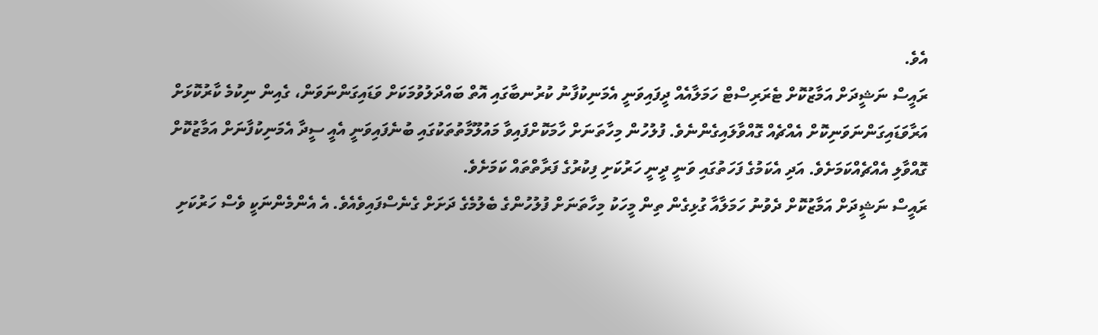އެވެ.
ރައީސް ނަޝީދަށް އަމާޒުކޮށް ޓެރަރިސްޓް ހަމަލާއެއް ދީފައިވަނީ އެމަނިކުފާނު ކުރުނބާގައި އޮތް ބައްދަލުވުމަކަށް ވަޑައިގަންނަވަން، ގެއިން ނިކުމެ ކާރުކޮޅަށް އަރާވަޑައިގަންނަވަނިކޮށް އެއްޗެއް ގޮއްވާލައިގެންނެވެ. ފުލުހުން މިހާތަނަށް ހާމަކޮށްފައިވާ މައުލޫމާތުތަކުގައި ބުނެފައިވަނީ އެއީ ސީދާ އެމަނިކުފާނަށް އަމާޒުކޮށް ގޮއްވާލި އެއްޗެއްކަމަށެވެ. އަދި އެކަމުގެ ފަހަތުގައި ވަނީ ދީނީ ހަރުކަށި ފިކުރުގެ ފަރާތްތައް ކަމަށެވެ.
ރައީސް ނަޝީދަށް އަމާޒުކޮށް ދެވުނު ހަމަލާއާ ގުޅިގެން ތިން މީހަކު މިހާތަނަށް ފުލުހުންގެ ބެލުމެގެ ދަށަށް ގެނެސްފައިވެއެވެ. އެ އެންމެންނަކީ ވެސް ހަރުކަށި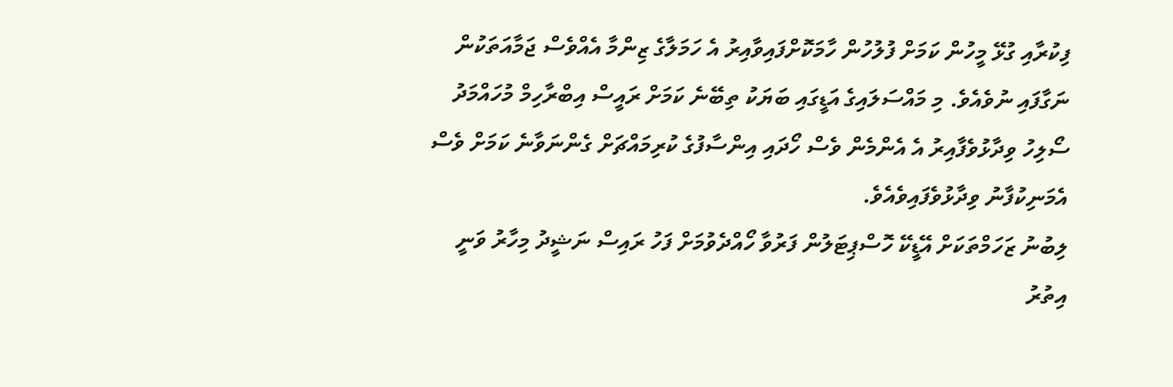ފިކުރާއި ގުޅޭ މީހުން ކަމަށް ފުލުހުން ހާމަކޮށްފައިވާއިރު އެ ހަމަލާގެ ޒިންމާ އެއްވެސް ޖަމާއަތަކުން ނަގާފައި ނުވެއެވެ. މި މައްސަލައިގެ އަޑީގައި ބަޔަކު ތިބޭނެ ކަމަށް ރައީސް އިބްރާހިމް މުހައްމަދު ސޯލިހު ވިދާޅުވެފާއިރު އެ އެންމެން ވެސް ހޯދައި އިންސާފުގެ ކުރިމައްޗަށް ގެންނަވާނެ ކަމަށް ވެސް އެމަނިކުފާނު ވިދާޅުވެފައިވެއެވެ.
ލިބުނު ޒަހަމްތަކަށް އޭޑީކޭ ހޮސްޕިޓަލުން ފަރުވާ ހޯއްދެވުމަށް ފަހު ރައިސް ނަޝީދު މިހާރު ވަނީ އިތުރު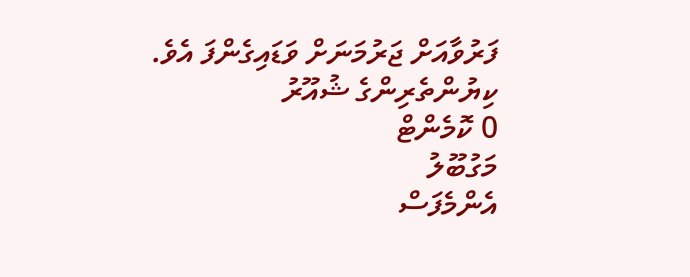ފަރުވާއަށް ޖަރުމަނަށް ވަޑައިގެންފަ އެވެ.
ކިޔުންތެރިންގެ ޝުއޫރު
0 ކޮމެންޓް
މަގުބޫލު
އެންމެފަސް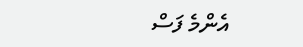އެންމެ ފަސް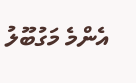އެންމެ މަގުބޫލު